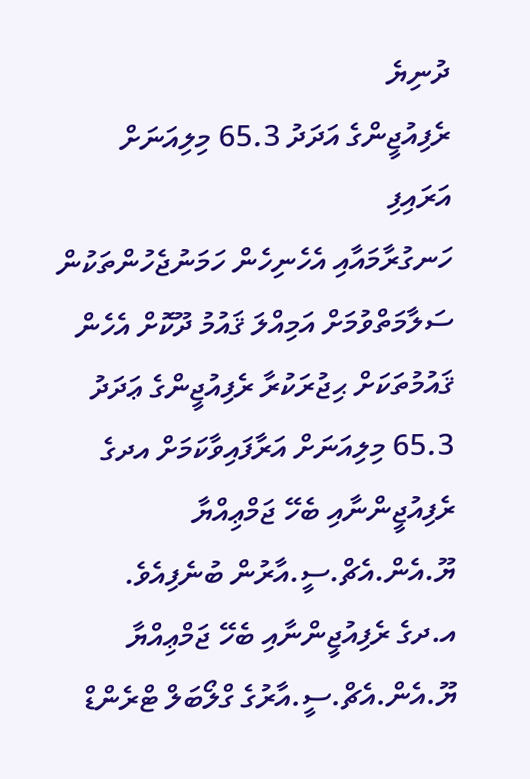ދުނިޔެ
ރެފިއުޖީންގެ އަދަދު 65.3 މިލިއަނަށް އަރައިފި
ހަނގުރާމައާއި އެހެނިހެން ހަމަނުޖެހުންތަކުން ސަލާމަތްވުމަށް އަމިއްލަ ޤައުމު ދޫކޮށް އެހެން ޤައުމުތަކަށް ޙިޖުރަކުރާ ރެފިއުޖީންގެ ޢަދަދު 65.3 މިލިއަނަށް އަރާފައިވާކަމަށް އދގެ ރެފިއުޖީންނާއި ބެހޭ ޖަމްޢިއްޔާ ޔޫ.އެން.އެޗް.ސީ.އާރުން ބުނެފިއެވެ.
އ.ދގެ ރެފިއުޖީންނާއި ބެހޭ ޖަމްޢިއްޔާ ޔޫ.އެން.އެޗް.ސީ.އާރުގެ ގްލޯބަލް ޓްރެންޑް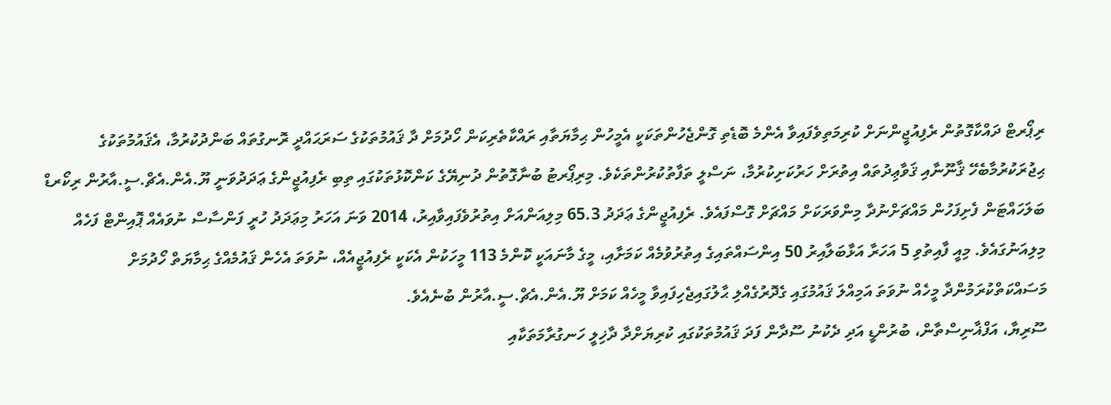ރިޕޯރޓް ދައްކާގޮތުން ރެފިއުޖީންނަށް ކުރިމަތިވެފައިވާ އެންމެ ބޮޑެތި ގޮންޖެހުންތަކަކީ އެމީހުން ޙިމާޔަތާއި ރައްކާތެރިކަން ހޯދުމަށް ދާ ޤައުމުތަކުގެ ސަރަޙައްދީ ރޮނގުތައް ބަންދުކުރުމާ، އެޤައުމުތަކުގެ ޙިޖުރަކުރުމާބެހޭ ޤާނޫނާއި ޤަވާޢިދުތައް އިތުރަށް ހަރުކަށިކުރުމާ، ނަސްލީ ތަފާތުކުރުންތަކެވެ. މިރިޕޯރޓު ބުނާގޮތުން ދުނިޔޭގެ ކަންކޮޅުތަކުގައި ތިބި ރެފިއުޖީންގެ ޢަދަދުވަނީ ޔޫ.އެން.އެޗް.ސީ.އާރުން ރިކޯރޑް ބަލަހައްޓަން ފެށިފަހުން މައްޗަށްނުދާ މިންވަރަކަށް މައްޗަށް ގޮސްފައެވެ. ރެފިއުޖީންގެ ޢަދަދު 65.3 މިލިއަންއަށް އިތުރުވެފައިވާއިރު، 2014 ވަނަ އަހަރު މިޢަދަދު ހުރީ ފަންސާސް ނުވައެއް ޕޮއިންޓް ފަހެއް މިލިއަނުގައެވެ. މިއީ ފާއިތުވި 5 އަހަރާ އަޅާބަލާއިރު 50 އިންސައްތައިގެ އިތުރުވުމެއް ކަމަށާއި، މީގެ މާނައަކީ ކޮންމެ 113 މީހަކުން އެކަކީ ރެފިއުޖީއެއް، ނުވަތަ އެހެން ޤައުމެއްގެ ޙިމާޔަތް ހޯދުމަށް މަސައްކަތްކުރަމުންދާ މީހެއް ނުވަތަ އަމިއްލަ ޤައުމުގައި ގެދޮރުގެއްލި ޙާލުގައިޖެހިފައިވާ މީހެއް ކަމަށް ޔޫ.އެން.އެޗް.ސީ.އާރުން ބުނެއެވެ.
ސޫރިޔާ، އަފްޣާނިސްތާން، ބުރުންޑީ އަދި ދެކުނު ސޫދާން ފަދަ ޤައުމުތަކުގައި ކުރިޔަށްދާ ދާޚިލީ ހަނގުރާމަތަކާއި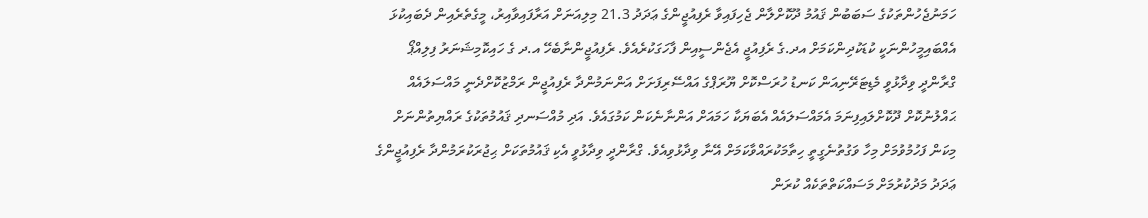ހަމަނުޖެހުންތަކުގެ ސަބަބުން ޤައުމު ދޫކޮށްލާން ޖެހިފައިވާ ރެފިއުޖީންގެ ޢަދަދު 21.3 މިލިއަނަށް އަރާފައިވާއިރު، މީގެތެރެއިން ދެބައިކުޅަ އެއްބައިމީހުންނަކީ ކުޑަކުދިންކަމަށް އދ.ގެ ރެފިއުޖީ އެޖެންސީއިން ފާހަގަކުރެއެވެ. ރެފިއުޖީންނާބެހޭ އ.ދ ގެ ހައިކޮމިޝަނަރު ފިލިއްޕޯ ގްރާންދީ ވިދާޅުވީ މެޑިޓަރޭނިއަން ކަނޑު ހުރަސްކޮށް ޔޫރަޕްގެ އައްސޭރިފަށަށް އަންނަމުންދާ ރެފިއުޖީން ރަމްޒުކޮށްދެނީ މައްސަލައެއް ޙައްލުނުކޮށް ދޫކޮށްލައިފިނަމަ އެމައްސަލައެއް އެބަޔަކާ ހަމައަށް އަންނާނެކަން ކަމުގައެވެ. އަދި މުއްސަނދި ޤައުމުތަކުގެ ރައްޔިތުންނަށް މިކަން ފަހުމުވުމަށް މިހާ ވަގުތުނެގީތީ ހިތާމަކުރައްވާކަމަށް އޭނާ ވިދާޅުވިއެވެ. ގްރާންދީ ވިދާޅުވީ އެކި ޤައުމުތަކަށް ޙިޖުރަކުރަމުންދާ ރެފިއުޖީންގެ ޢަދަދު މަދުކުރުމަށް މަސައްކަތްތަކެއް ކުރަން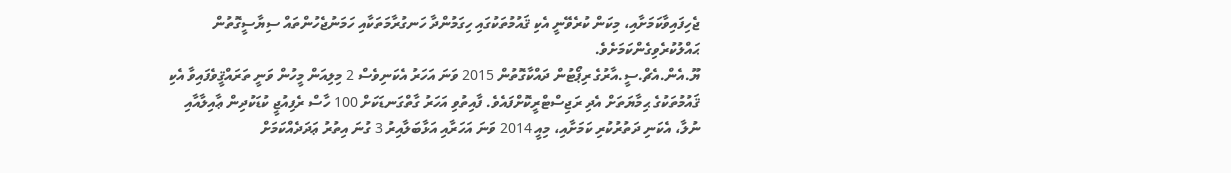ޖެހިފައިވާކަމަށާއި، މިކަން ކުރެވޭނީ އެކި ޤައުމުތަކުގައި ހިގަމުންދާ ހަނގުރާމަތަކާއި ހަމަނުޖެހުންތައް ސިޔާސީގޮތުން ޙައްލުކުރެވިގެންކަމަށެވެ.
ޔޫ.އެން.އެޗް.ސީ.އާރުގެ ރިޕޯޓުން ދައްކާގޮތުން 2015 ވަނަ އަހަރު އެކަނިވެސް 2 މިލިއަން މީހުން ވަނީ ތަރައްޤީވެފައިވާ އެކި ޤައުމުތަކުގެ ޙިމާޔަތަށް އެދި ރަޖިސްޓްރީކޮށްފައެވެ. ފާއިތުވި އަހަރު ގާތްގަނޑަކަށް 100 ހާސް ރެފިއުޖީ ކުޑަކުދިން ޢާއިލާއާއި ނުލާ، އެކަނި ދަތުރުކުރި ކަމަށާއި، މިއީ 2014 ވަނަ އަހަރާއި އަޅާބަލާއިރު 3 ގުނަ އިތުރު ޢަދަދެއްކަމަށް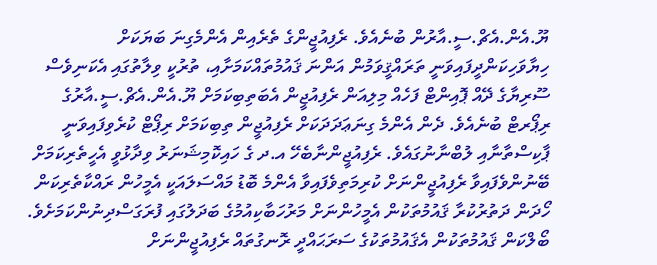ޔޫ.އެން.އެޗް.ސީ.އާރުން ބުނެއެވެ. ރެފިއުޖީންގެ ތެރެއިން އެންމެގިނަ ބަޔަކަށް ހިޔާވަހިކަންދީފައިވަނީ ތަރައްޤީވަމުން އަންނަ ޤައުމުތައްކަމަށާއި، ތުރުކީ ވިލާތުގައި އެކަނިވެސް ސޫރިޔާގެ ދޭއް ޕޮއިންޓް ފަހެއް މިލިއަން ރެފިއުޖީން އެބަތިބިކަމަށް ޔޫ.އެން.އެޗް.ސީ.އާރުގެ ރިޕޯރޓް ބުނެއެވެ. ދެން އެންމެ ގިނަޢަދަދަކަށް ރެފިއުޖީން ތިބިކަމަށް ރިޕޯޓް ކުރެވިފައިވަނީ ޕާކިސްތާނާއި ލުބްނާނުގައެވެ. ރެފިއުޖީންނާބެހޭ އ.ދ ގެ ހައިކޮމިޝަނަރު ވިދާޅުވީ އެހީތެރިކަމަށް ބޭނުންވެފައިވާ ރެފިއުޖީންނަށް ކުރިމަތިވެފައިވާ އެންމެ ބޮޑު މައްސަލައަކީ އެމީހުން ރައްކާތެރިކަން ހޯދަން ދަތުރުކުރާ ޤައުމުތަކުން އެމީހުންނަށް މަރުހަބާކިއުމުގެ ބަދަލުގައި ފުރަގަސްދިނުންކަމަށެވެ.
ބޯލްކަން ޤައުމުތަކުން އެޤައުމުތަކުގެ ސަރަޙައްދީ ރޮނގުތައް ރެފިއުޖީންނަށް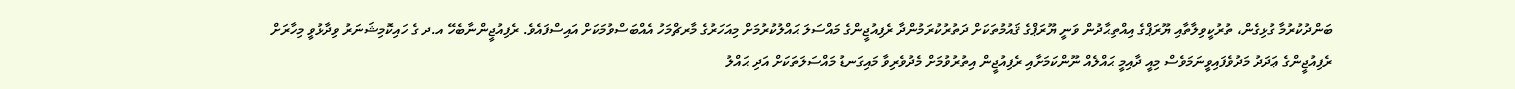ބަންދުކުރުމާ ގުޅިގެން، ތުރުކީވިލާތާއި ޔޫރަޕްގެ އިއްތިޙާދުން ވަނީ ޔޫރަޕްގެ ޤައުމުތަކަށް ދަތުރުކުރަމުންދާ ރެފިއުޖީންގެ މައްސަލަ ޙައްލުކުރުމަށް މިއަހަރުގެ މާރޗްމަހު އެއްބަސްވުމަކަށް އައިސްފައެވެ. ރެފިއުޖީންނާބެހޭ އ.ދ ގެ ހައިކޮމިޝަނަރު ވިދާޅުވީ މިހާރަށް ރެފިއުޖީންގެ ޢަދަދު މަދުވެފައިވީނަމަވެސް މިއީ ދާއިމީ ޙައްލެއް ނޫންކަމަށާއި ރެފިއުޖީން އިތުރުވުމަށް މެދުވެރިވާ މައިގަނޑު މައްސަލަތަކަށް އަދި ޙައްލު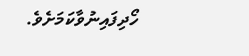ހޯދިފައިނުވާކަމަށެވެ.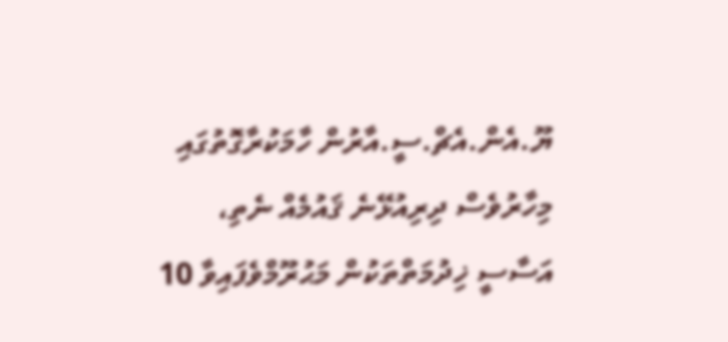ޔޫ.އެން.އެޗް.ސީ.އާރުން ހާމަކުރާގޮތުގައި މިހާރުވެސް ދިރިއުޅޭނެ ޤައުމެއް ނެތި، އަސާސީ ޚިދުމަތްތަކުން މަޙުރޫމްވެފައިވާ 10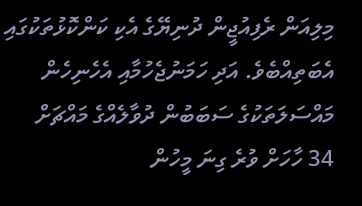މިލިއަން ރެފިއުޖީން ދުނިޔޭގެ އެކި ކަންކޮޅުތަކުގައި އެބަތިއްބެވެ. އަދި ހަމަނުޖެހުމާއި އެހެނިހެން މައްސަލަތަކުގެ ސަބަބުން ދުވާލެއްގެ މައްޗަށް 34 ހާހަށް ވުރެ ގިނަ މީހުން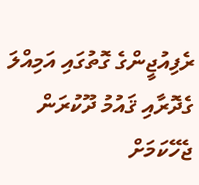ރެފިއުޖީންގެ ގޮތުގައި އަމިއްލަ ގެދޮރާއި ޤައުމު ދޫކުރަން ޖެހޭކަމަށް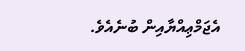އެޖަމްޢިއްޔާއިން ބުނެއެވެ.